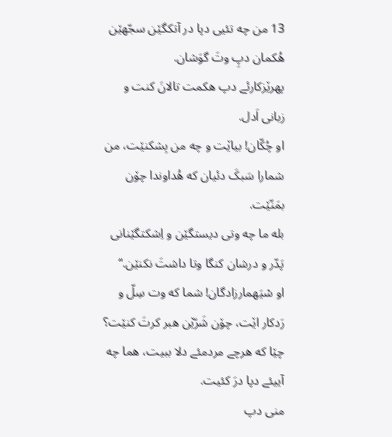13 من چه تئیی دپا در آتکگێن سجّهێن هُکمان دپِ وتَ گوَشان.
پهرێزکارئے دپ هکمت تالانَ کنت و زبانی اَدل.
او چُکّان! بیاێت و چه من بِشکنێت، من شمارا سَبکَ دئیان که هُداوندا چۆن بمَنّێت.
بله ما چه وتی دیستگێن و اِشکتگێنانی پَدّر و درشان کنگا وتا داشتَ نکنێن.“
او سْیَهمارزادگان! شما که وت سِلّ و رَدکار اێت، چۆن شَرّێن هبر کرتَ کنێت؟ چێا که هرچے مردمئے دلا ببیت، هما چه آییئے دپا درَ کئیت.
منی دپ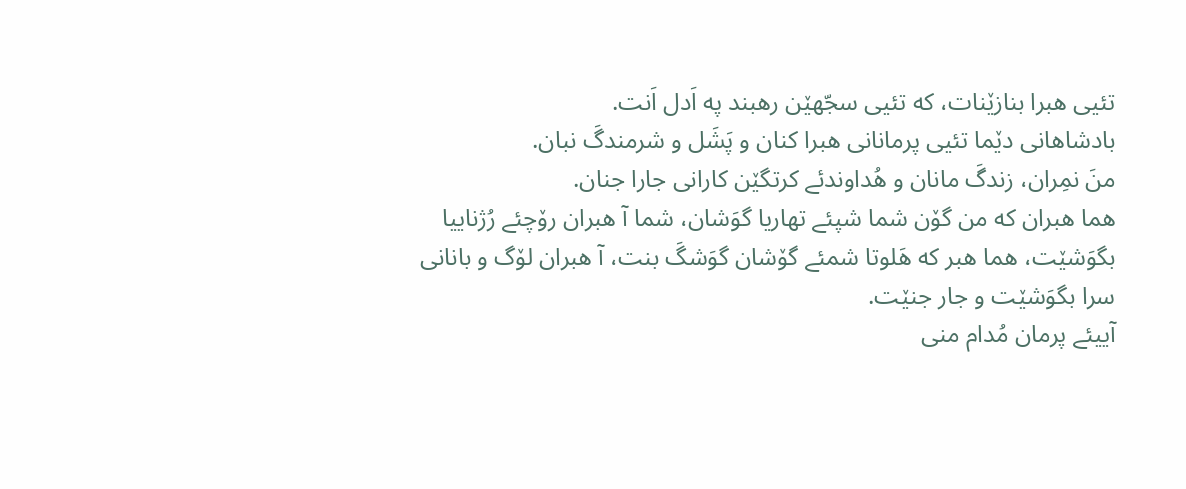تئیی هبرا بنازێنات، که تئیی سجّهێن رهبند په اَدل اَنت.
بادشاهانی دێما تئیی پرمانانی هبرا کنان و پَشَل و شرمندگَ نبان.
منَ نمِران، زندگَ مانان و هُداوندئے کرتگێن کارانی جارا جنان.
هما هبران که من گۆن شما شپئے تهاریا گوَشان، شما آ هبران رۆچئے رُژناییا بگوَشێت، هما هبر که هَلوتا شمئے گۆشان گوَشگَ بنت، آ هبران لۆگ و بانانی سرا بگوَشێت و جار جنێت.
آییئے پرمان مُدام منی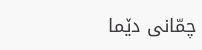چمّانی دێما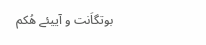بوتگاَنت و آییئے هُکم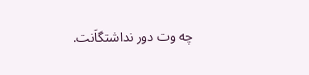چه وت دور نداشتگاَنت.